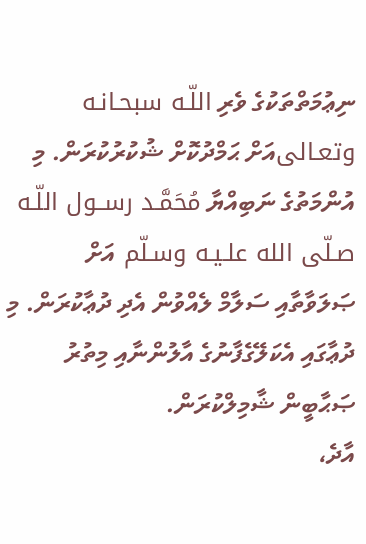ނިޢުމަތްތަކުގެ ވެރި اللّـه سبحـانـه وتعـالىއަށް ޙަމްދުކޮށް ޝުކުރުކުރަން. މި އުންމަތުގެ ނަބިއްޔާ مُحَمَّـد رســول اللّـه صـلّى الله علـيـه وسـلّم އަށް ޞަލަވާތާއި ސަލާމް ލެއްވުން އެދި ދުޢާކުރަން. މި ދުޢާގައި އެކަލޭގެފާނުގެ އާލުންނާއި މިތުރު ޞަޙާބީން ޝާމިލްކުރަން.
އާދެ،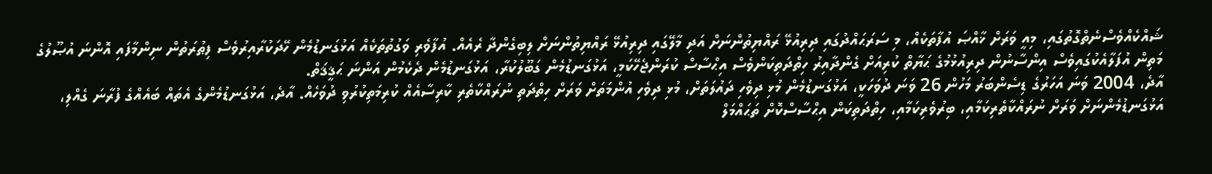ޝައްކެއްވެސްނެތްގޮތުގައި، މިއީ ވަރަށް ޚާއްޞަ އުފާތަކެއް، މި ސަރަޙައްދުގައި ދިރިއުޅޭ ރައްޔިތުންނަށް އަދި މާލޭގައި ދިރިއުޅޭ ރައްޔިތުންނަށް ލިބިގެންދާ ރެއެއް. އުފާވެރި ވަގުތުތަކެއް އަޅުގަނޑުމެން ހޭދަކުރާއިރުވެސް ފިޠުރަތުން ނިންމާފައި އޮންނަ އުޞޫލުގެ މަތިން އުފަލާއެކުގައިވެސް އިންސާނުން ދިރިއުޅުމުގެ ޙަޔާތް ކުރިއަށް ގެންދާއިރު ހިތްދަތިކަންވެސް އިޙްސާސް ކުރަންޖެހޭކަމީ، އަޅުގަނޑުމެން ގަބޫލުކުރާ، އަޅުގަނޑުމެން ދެކެމުން އަންނަ ޙަޤީޤަތް.
އާދެ، 2004 ވަނަ އަހަރުގެ ޑިސެންބަރު މަހުން 26 ވަނަ ދުވަހަކީ، އަޅުގަނޑުމެން މުޅި ދިވެހި ދައުލަތަށް، މުޅި ދިވެހި އުންމަތަށް ވަރަށް ހިތްދަތި ނުރައްކާތެރި ކާރިސާއެއް ކުރިމަތިކުރުވި ދުވަހެއް. އާދެ، އަޅުގަނޑުމެންގެ އެތައް ބައެއްގެ ފުރާނަ ގެއްލި، އަޅުގަނޑުމެންނަށް ވަރަށް ނުރައްކާތެރިކަމާއި، ބިރުވެރިކަމާއި، ހިތްދަތިކަން އިޙްސާސްކޮށް ތަޙައްމަލް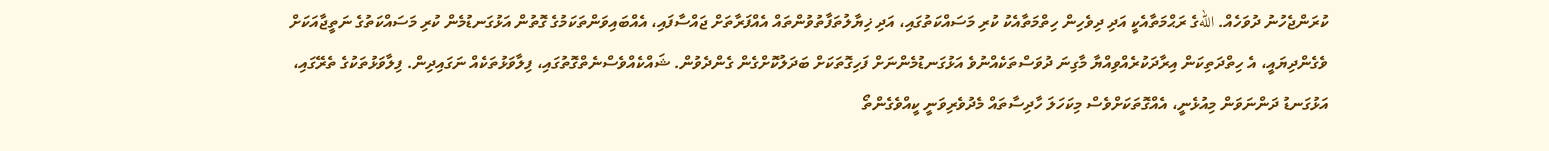ކުރަންޖެހުނު ދުވަހެއް. اللهގެ ރަޙްމަތާއެކީ އަދި ދިވެހިން ހިތްމަތާއެކު ކުރި މަސައްކަތުގައި، އަދި ޚިޔާލުތަފާތުވުންތައް އެއްފަރާތަށް ޖައްސާފައި، އެއްބައިވަންތަކަމުގެ ގޮތުން އަޅުގަނޑުމެން ކުރި މަސައްކަތުގެ ނަތީޖާއަކަށް ވެގެންދިޔައީ، އެ ހިތްދަތިކަން އިރާދަކުރެއްވިއްޔާ މާގިނަ ދުވަސްތަކެއްނުވެ އަޅުގަނޑުމެންނަށް ފަހިގޮތަކަށް ބަދަލުކޮށްގެން ގެންދެވުން. ޝައްކެއްވެސްނެތްގޮތުގައި، ފިލާވަޅުތަކެއް ނަގައިދިން. ފިލާވަޅުތަކުގެ ތެރޭގައި، އަޅުގަނޑު ދަންނަވަން މިއުޅެނީ، އެއްގޮތަކަށްވެސް މިކަހަލަ ހާދިސާތައް މެދުވެރިވަނީ ކީއްވެގެންތޯ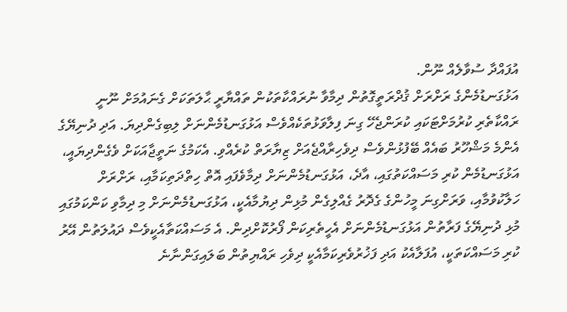އުފައްދާ ސުވާލެއް ނޫން.
އަޅުގަނޑުމެންގެ ރަށްރަށް ޤުދްރަތީގޮތުން ދިމާވާ ނުރައްކާތަކުން ތައްޔާރީ ޙާލަތަކަށް ގެނައުމަށް ނޫނީ ރައްކާތެރި ކުރުމަށްޓަކައި ކުރަންޖެހޭ ގިނަ ފިލާވަޅުތަކެއްވެސް އަޅުގަނޑުމެންނަށް ލިބިގެންދިޔަ. އަދި ދުނިޔޭގެ އެންމެ މަޝްހޫރު ބައެއް ބޭފުޅުންވެސް ދިވެހިރާއްޖެއަށް ޒިޔާރަތް ކުރެއްވި. އެކަމުގެ ނަތީޖާއަކަށް ވެގެންދިޔައީ، އަޅުގަނޑުމެން ކުރި މަސައްކަތުގައި، އާދެ، އަޅުގަނޑުމެންނަށް ދިމާވެފައި އޮތް ހިތްދަތިކަމާއި، ރަށްރަށް ހަލާކުވުމާއި، ވަރަށްގިނަ މީހުންގެ ގެދޮރު ގެއްލިގެން މުޅިން ދިޔުމާއެކީ، އަޅުގަނޑުމެންނަށް މި ދިމާވި ކަންކަމުގައި މުޅި ދުނިޔޭގެ ފަރާތުން އަޅުގަނޑުމެންނަށް އެހީތެރިކަން ފޯރުކޮށްދިން. އެ މަސައްކަތާއެކީވެސް ދައުލަތުން އޭރު ކުރި މަސައްކަތަކީ، އުފަލާއެކު އަދި ފަޚުރުވެރިކަމާއެކީ ދިވެހި ރައްޔިތުން ބަލައިގަންނާނެ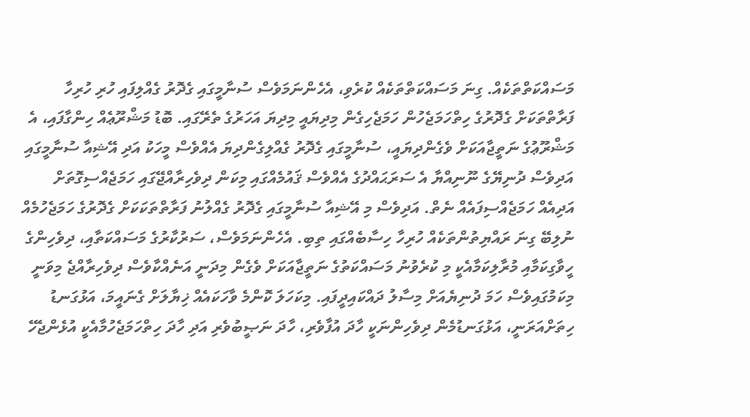މަސައްކަތްތަކެއް. ގިނަ މަސައްކަތްތަކެއް ކުރެވި، އެހެންނަމަވެސް ސުނާމީގައި ގެދޮރު ގެއްލިފައި ހުރި ހުރިހާ ފަރާތްތަކަށް ގެދޮރުގެ ހިތްހަމަޖެހުން ހަމަޖެހިގެން މިދިޔައީ މިދިޔަ އަހަރުގެ ތެރޭގައި. ބޮޑު މަޝްރޫޢެއް ހިންގާފައި، އެ މަޝްރޫޢުގެ ނަތީޖާއަކަށް ވެގެންދިޔައީ، ސުނާމީގައި ގެދޮރު ގެއްލިގެންދިޔަ އެއްވެސް މީހަކު އަދި އޭޝިއާ ސުނާމީގައި އަދިވެސް ދުނިޔޭގެ ނޫނިއްޔާ އެ ސަރަޙައްދުގެ އެއްވެސް ޤައުމެއްގައި މިކަން ދިވެހިރާއްޖޭގައި ހަމަޖެއްސިގޮތަށް އަދިއެއް ހަމަޖެއްސިފައެއް ނެތް. އަދިވެސް މި އޭޝިއާ ސުނާމީގައި ގެދޮރު ގެއްލުނު ފަރާތްތަކަކަށް ގެދޮރުގެ ހަމަޖެހުމެއް ނުލިބޭ ގިނަ ރައްޔިތުންތަކެއް ހުރިހާ ހިސާބެއްގައި ތިބި. އެހެންނަމަވެސް، ސަރުކާރުގެ މަސައްކަތާއި، ދިވެހިންގެ ހީވާގިކަމާއި މުރާލިކަމާއެކީ މި ކުރެވުނު މަސައްކަތުގެ ނަތީޖާއަކަށް ވެގެން މިދަނީ އަނެއްކާވެސް ދިވެހިރާއްޖެ މިވަނީ މިކަމުގައިވެސް ހަމަ ދުނިޔެއަށް މިސާލު ދައްކައިދީފައި. މިކަހަލަ ކޮންމެ ވާހަކައެއް ޚިޔާލަށް ގެނައީމަ، އަޅުގަނޑު ހިތަށްއަރަނީ، އަޅުގަނޑުމެން ދިވެހިންނަކީ ހާދަ އުފާވެރި، ހާދަ ނަޞީބުވެރި އަދި ހާދަ ހިތްހަމަޖެހުމާއެކީ އުޅެންޖެހޭ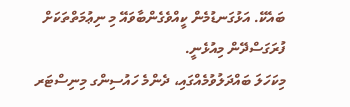ބައެކޭ. އަޅުގަނޑުމެން ކީއްވެގެންބާވައޭ މި ނިޢުމަތްތަކަށް ފުރަގަސްދޭން މިއުޅެނީ.
މިކަހަލަ ބައްދަލުވުމެއްގައި، ދެންމެ ހައުސިންގ މިނިސްޓަރ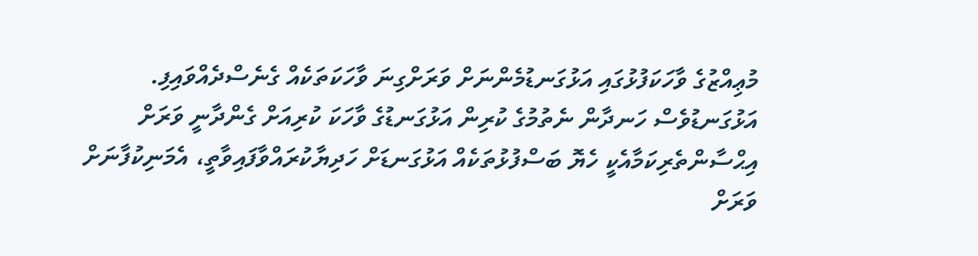މުޢިއްޒުގެ ވާހަކަފުޅުގައި އަޅުގަނޑުމެންނަށް ވަރަށްގިނަ ވާހަކަތަކެއް ގެނެސްދެއްވައިފި. އަޅުގަނޑުވެސް ހަނދާން ނެތުމުގެ ކުރިން އަޅުގަނޑުގެ ވާހަކަ ކުރިއަށް ގެންދާނީ ވަރަށް އިޙްސާންތެރިކަމާއެކީ ހެޔޮ ބަސްފުޅުތަކެއް އަޅުގަނޑަށް ހަދިޔާކުރައްވާފައިވާތީ، އެމަނިކުފާނަށް ވަރަށް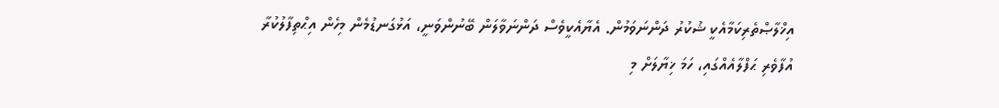އިޚްލާޞްތެރިކަމާއެކީ ޝުކުރު ދަންނަވަމުން. އެޔާއެކީވެސް ދަންނަވާލަން ބޭނުންވަނީ، އަޅުގަނޑުމެން މިހެން އިޙްތިފާލުކުރާ އުފާވެރި ޙަފްލާއެއްގައި، ހަމަ ޚިޔާލަށް މި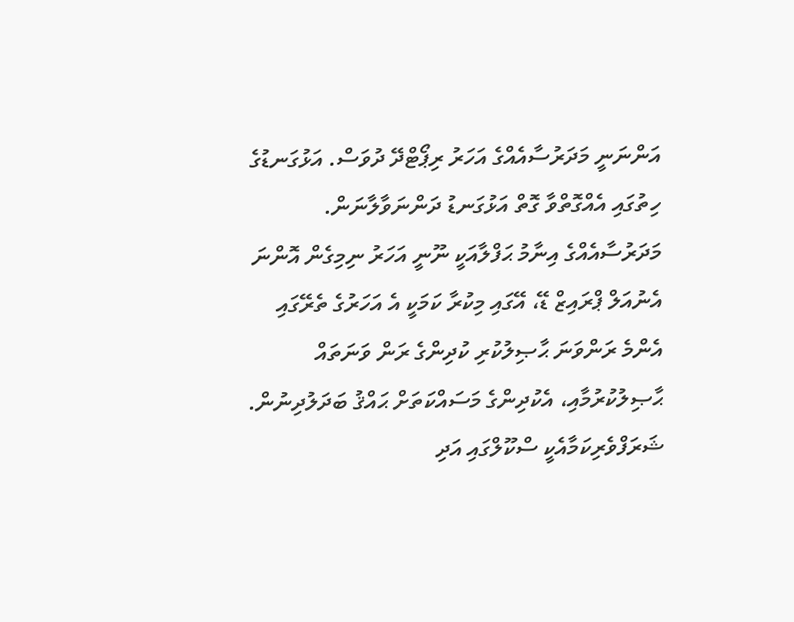އަންނަނީ މަދަރުސާއެއްގެ އަހަރު ރިޕޯޓްދޭ ދުވަސް. އަޅުގަނޑުގެ ހިތުގައި އެއްގޮތްވާ ގޮތް އަޅުގަނޑު ދަންނަވާލާނަން.
މަދަރުސާއެއްގެ އިނާމު ޙަފްލާއަކީ ނޫނީ އަހަރު ނިމިގެން އޮންނަ އެނުއަލް ޕްރައިޒް ޑޭ، އޭގައި މިކުރާ ކަމަކީ އެ އަހަރުގެ ތެރޭގައި އެންމެ ރަންވަނަ ޙާޞިލުކުރި ކުދިންގެ ރަން ވަނަތައް ޙާޞިލުކުރުމާއި، އެކުދިންގެ މަސައްކަތަށް ޙައްޤު ބަދަލުދިނުން. ޝަރަފްވެރިކަމާއެކީ ސްކޫލްގައި އަދި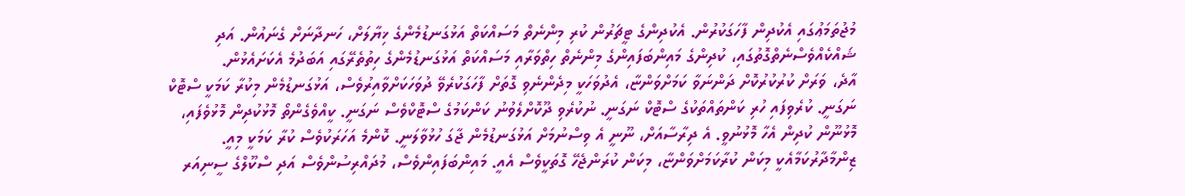މުޖުތަމަޢުގައި އެކުދިން ފާހަގަކުރުން. އެކުދިންގެ ޓީޗަރުން ކުރި މިންނެތް މަސައްކަތް އަޅުގަނޑުމެންގެ ޚިޔާލަށް، ހަނދާނަށް ގެނައުން. އަދި ޝައްކެއްވެސްނެތްގޮތުގައި، ކުދިންގެ މައިންބަފައިންގެ މިންނެތް ހިތްވަރާއި މަސައްކަތް އަޅުގަނޑުމެންގެ ހިތުތެރޭގައި އަބަދުމެ އެކަށައެޅުން.
އާދެ، ވަރަށް ކުރުކުރުކޮށް ދަންނަވާ ކަމަށްވަންޏާ، އެދުވަހަކީ މިދެންނެވި ގޮތަށް ފާހަގަކުރެވޭ ދުވަހަކަށްވާއިރުވެސް، އަޅުގަނޑުމެން މިކުރާ ކަމަކީ ސްޓޮކް ނަގަނީ. ކުރެވިފައި ހުރި ކަންތައްތަކުގެ ސްޓޮކް ނަގަނީ. ނުކުރެވި ދޫކޮށްލެވުނު ކަންކަމުގެ ސްޓޮކްވެސް ނަގަނީ. ކީއްވެގެންތޯ މޮޅުކުދިން މޮޅުވެފައި، މޮޅުނޫން ކުދިން އެހާ މޮޅުނުވީ. އެ ދިރާސާއަށް، ނޫނީ އެ ވިސްނުމަށް އަޅުގަނޑުމެން ޖާގަ ހުޅުވާލަނީ. ކޮންމެ އަހަރަކުވެސް ކުރާ ކަމަކީ މިއީ. ޒިންމާދާރުކަމާއެކީ މިކަން ކުރާކަމަށްވަންޏާ، މިކަން ކުރަންޖެހޭ ގޮތަކީވެސް އެއީ. މައިންބަފައިންވެސް، މުދައްރިސުންވެސް އަދި ސްކޫލްގެ ސީނިއަރ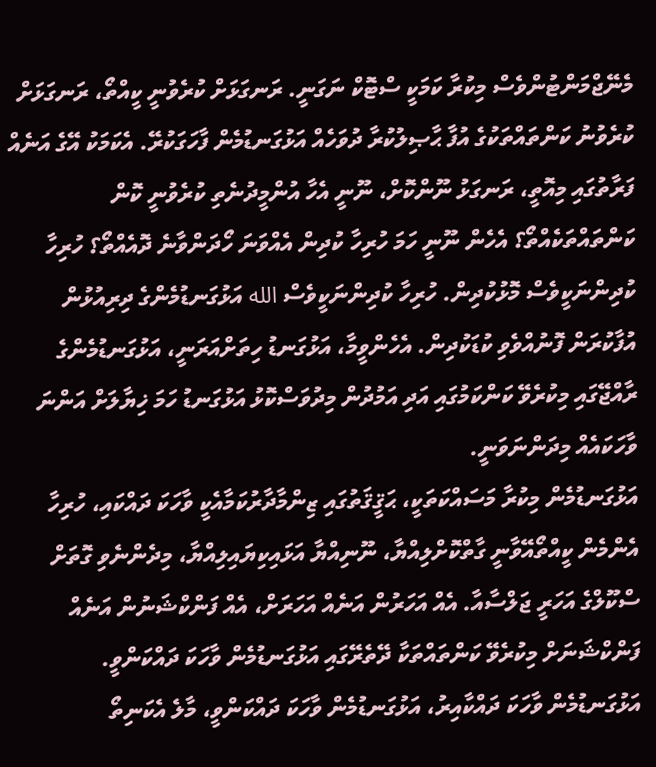މެނޭޖްމަންޓުންވެސް މިކުރާ ކަމަކީ ސްޓޮކް ނަގަނީ. ރަނގަޅަށް ކުރެވުނީ ކީއްތޯ، ރަނގަޅަށް ކުރެވުނު ކަންތައްތަކުގެ އުފާ ޙާޞިލުކުރާ ދުވަހެއް އަޅުގަނޑުމެން ފާހަގަކުރޭ. އެކަމަކު އޭގެ އަނެއް ފަރާތުގައި މިއޮތީ، ރަނގަޅު ނޫންކޮށް، ނޫނީ އެހާ އުންމީދުނެތި ކުރެވުނީ ކޮން ކަންތައްތަކެއްތޯ؟ އެހެން ނޫނީ ހަމަ ހުރިހާ ކުދިން އެއްވަނަ ހޯދަންވާނެ ދޮއެއްތޯ؟ ހުރިހާ ކުދިންނަކީވެސް މޮޅުކުދިން. ހުރިހާ ކުދިންނަކީވެސް الله އަޅުގަނޑުމެންގެ ދިރިއުޅުން އުފާކުރަން ފޮނުއްވެވި ކުޑަކުދިން. އެހެންވީމާ، އަޅުގަނޑު ހިތަށްއަރަނީ، އަޅުގަނޑުމެންގެ ރާއްޖޭގައި މިކުރެވޭ ކަންކަމުގައި އަދި އަމުދުން މިދުވަސްކޮޅު އަޅުގަނޑު ހަމަ ޚިޔާލަށް އަންނަ ވާހަކައެއް މިދަންނަވަނީ.
އަޅުގަނޑުމެން މިކުރާ މަސައްކަތަކީ، ޙަޤީޤަތުގައި ޒިންމާދާރުކަމާއެކީ ވާހަކަ ދައްކައި، ހުރިހާ އެންމެން ކީއްތޯއޭވާނީ ގާތްކޮށްލިއްޔާ، ނޫނިއްޔާ އަޅައިކިޔައިލިއްޔާ، މިދެންނެވި ގޮތަށް ސްކޫލްގެ އަހަރީ ޖަލްސާއާ. އެއް އަހަރުން އަނެއް އަހަރަށް، އެއް ފަންކްޝަނުން އަނެއް ފަންކްޝަނަށް މިކުރެވޭ ކަންތައްތަކާ ދޭތެރޭގައި އަޅުގަނޑުމެން ވާހަކަ ދައްކަންވީ. އަޅުގަނޑުމެން ވާހަކަ ދައްކާއިރު، އަޅުގަނޑުމެން ވާހަކަ ދައްކަންވީ، މާލެ އެކަނިތޯ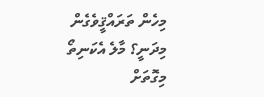މިހެން ތަރައްޤީވެގެން މިދަނީ؟ މާލެ އެކަނިތޯ މިގޮތަށް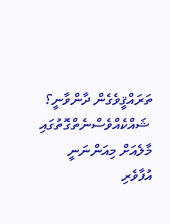ތަރައްޤީވެގެން ދާންވާނީ؟
 ޝައްކެއްވެސްނެތްގޮތުގައި މާލެއަށް މިއަންނަނީ އުފާވެރި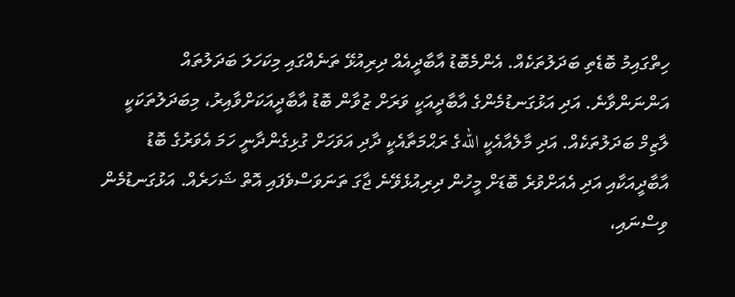ހިތްގައިމު ބޮޑެތި ބަދަލުތަކެއް. އެންމެބޮޑު އާބާދީއެއް ދިރިއުޅޭ ތަނެއްގައި މިކަހަލަ ބަދަލުތައް އަންނަންވާނެ. އަދި އަޅުގަނޑުމެންގެ އާބާދީއަކީ ވަރަށް ޒުވާން ބޮޑު އާބާދީއަކަށްވާއިރު، މިބަދަލުތަކަކީ ލާޒިމް ބަދަލުތަކެއް. އަދި މާލެއާއެކީ اللهގެ ރަޙްމަތާއެކީ ދާދި އަވަހަށް ގުޅިގެންދާނީ ހަމަ އެވަރުގެ ބޮޑު އާބާދީއަކާއި އަދި އެއަށްވުރެ ބޮޑަށް މީހުން ދިރިއުޅެވޭނެ ޖާގަ ތަނަވަސްވެފައި އޮތް ޝަހަރެއް. އަޅުގަނޑުމެން ވިސްނައި،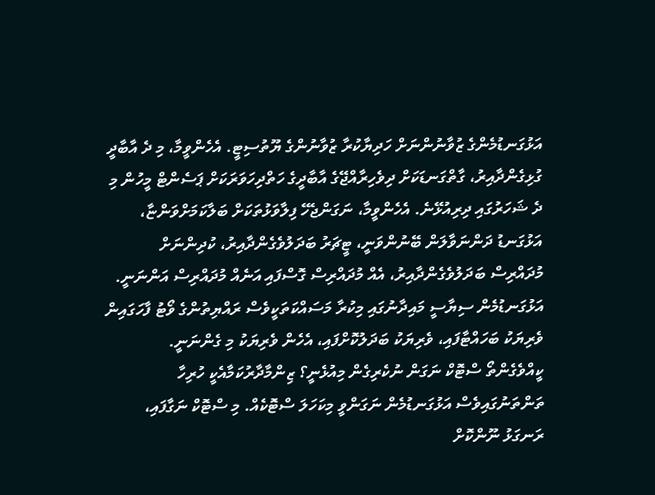އަޅުގަނޑުމެންގެ ޒުވާނުންނަށް ހަދިޔާކުރާ ޒުވާނުންގެ ޔޫތުސިޓީ. އެހެންވީމާ، މި ދެ އާބާދީ ގުޅިގެންދާއިރު، ގާތްގަނޑަކަށް ދިވެހިރާއްޖޭގެ އާބާދީގެ ހަތްދިހަވަރަކަށް ޕަސެންޓް މީހުން މި ދެ ޝަހަރުގައި ދިރިއުޅޭނެ. އެހެންވީމާ، ނަގަންޖެހޭ ފިލާވަޅުތަކަށް ބަލާކަމަށްވަންޏާ، އަޅުގަނޑު ދަންނަވާލަން ބޭނުންވަނީ، ޓީޗަރު ބަދަލުވެގެންދާއިރު، ކުދިންނަށް މުދައްރިސް ބަދަލުވެގެންދާއިރު، އެއް މުދައްރިސް ގޮސްފައި އަނެއް މުދައްރިސް އަންނަނީ. އަޅުގަނޑުމެން ސިޔާސީ މައިދާނުގައި މިކުރާ މަސައްކަތަކީވެސް ރައްޔިތުންގެ ވޯޓު ފާހަގައިން ވެރިޔަކު ބަހައްޓާފައި، ވެރިޔަކު ބަދަލުކޮށްފައި، އެހެން ވެރިޔަކު މި ގެންނަނީ.
ކީއްވެގެންތޯ ސްޓޮކް ނަގަން ނުކެރިގެން މިއުޅެނީ؟ ޒިންމާދާރުކަމާއެކީ ހުރިހާ ތަންތަނުގައިވެސް އަޅުގަނޑުމެން ނަގަންވީ މިކަހަލަ ސްޓޮކެއް. މި ސްޓޮކް ނަގާފައި، ރަނގަޅު ނޫންކޮށް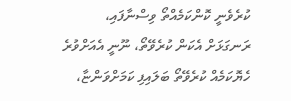ކުރެވެނީ ކޮންކަމެއްތޯ ވިސްނާފައި، ރަނގަޅަށް އެކަން ކުރެވޭތޯ، ނޫނީ އެއަށްވުރެ ހެޔޮކަމެއް ކުރެވޭތޯ ބަލައިފި ކަމަށްވަންޏާ،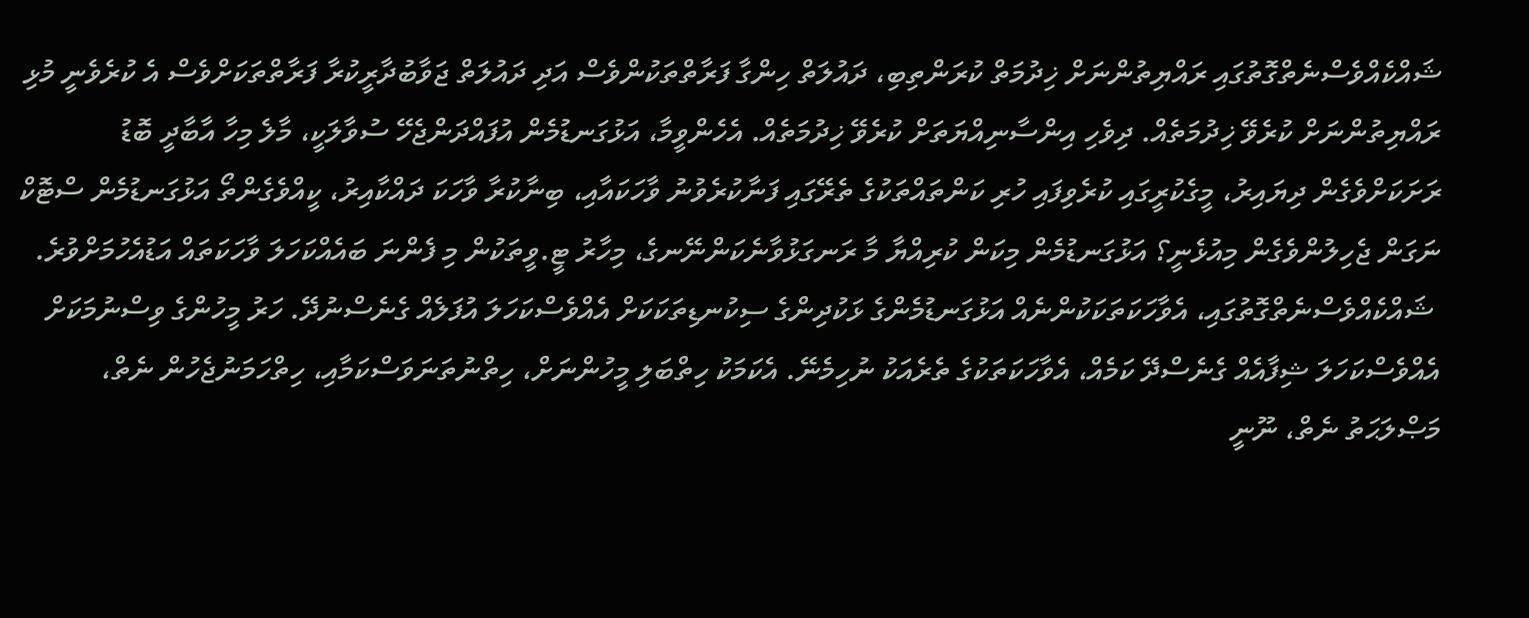ޝައްކެއްވެސްނެތްގޮތުގައި ރައްޔިތުންނަށް ޚިދުމަތް ކުރަންތިބި، ދައުލަތް ހިންގާ ފަރާތްތަކުންވެސް އަދި ދައުލަތް ޖަވާބުދާރީކުރާ ފަރާތްތަކަށްވެސް އެ ކުރެވެނީ މުޅި ރައްޔިތުންނަށް ކުރެވޭ ޚިދުމަތެއް. ދިވެހި އިންސާނިއްޔަތަށް ކުރެވޭ ޚިދުމަތެއް. އެހެންވީމާ، އަޅުގަނޑުމެން އުފައްދަންޖެހޭ ސުވާލަކީ، މާލެ މިހާ އާބާދީ ބޮޑު ރަށަކަށްވެގެން ދިޔައިރު، މީގެކުރީގައި ކުރެވިފައި ހުރި ކަންތައްތަކުގެ ތެރޭގައި ފަނާކުރެވުނު ވާހަކައާއި، ބިނާކުރާ ވާހަކަ ދައްކާއިރު، ކީއްވެގެންތޯ އަޅުގަނޑުމެން ސްޓޮކް ނަގަން ޖެހިލުންވެގެން މިއުޅެނީ؟ އަޅުގަނޑުމެން މިކަން ކުރިއްޔާ މާ ރަނގަޅުވާނެކަންނޭނގެ، މިހާރު ޓީ.ވީތަކުން މި ފެންނަ ބައެއްކަހަލަ ވާހަކަތައް އަޑުއެހުމަށްވުރެ.
 ޝައްކެއްވެސްނެތްގޮތުގައި، އެވާހަކަތަކަކުންނެއް އަޅުގަނޑުމެންގެ ޅަކުދިންގެ ސިކުނޑިތަކަކަށް އެއްވެސްކަހަލަ އުފަލެއް ގެނެސްނުދޭ. ހަރު މީހުންގެ ވިސްނުމަކަށް އެއްވެސްކަހަލަ ޝިފާއެއް ގެނެސްދޭ ކަމެއް، އެވާހަކަތަކުގެ ތެރެއަކު ނުހިމެނޭ. އެކަމަކު ހިތްބަލި މީހުންނަށް، ހިތްނުތަނަވަސްކަމާއި، ހިތްހަމަނުޖެހުން ނެތް، މަޞްލަޙަތު ނެތް، ނޫނީ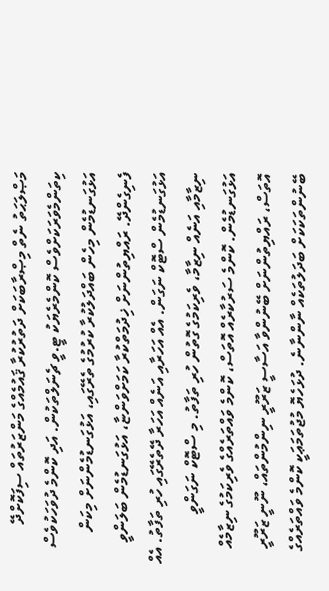މަޞްލަޙަތު ނެތް މިޞްރާބަކަށް ދަތުރުކުރާ ޤައުމެއްގެ މަންޒަރުތައް ސިފަކޮށްދޭ ކިތަންމެވަރަކަށްވެސް ކޮންމެރެޔަކު ޓީ.ވީ ޗެނަލްތަކުން. އަދި ކޮންމެ ދުވަހަކުވެސް އަޅުގަނޑުމެން މިހެން ބައްދަލުކުރާ ކުރުމުގެ ތެރޭގައި، އަޅުގަނޑުމެންނަށް މިކަން ފެނިގެންދޭ. ރައްޔިތުންނަށް ޚިދުމަތްކުރާ ކަމަށްވަންޏާ، އަޅުގަނޑުމެން ބަލަންވީ އަޅުގަނޑުމެން ސްޓޮކް ނަގަން. އެއް އަހަރާއި އަނެއް އަހަރާ ދޭތެރޭގައި ހުރި ތަފާތު. އެއް ނިޒާމާއި އަނެއް ނިޒާމާ، ވެރިކަމުގެ ގޮތުން ހުރި ތަފާތު. މި ސްޓޮކް ނަގަންވީ އަޅުގަނޑުމެން. ކޮންމެ ސަރުކާރެއް އޮތަސް، ކޮންމެ ވައްތަރެއްގެ ވެރިކަމުގެ ނިޒާމެއް އޮތަސް، ރައްޔިތުންނަށް ބޭނުންވާ އަސާސީ ޒަރޫރީ ނިންމުންތައް، ނޫނީ ޒަރޫރީ ބޭނުންތަކަކަށް ބަދަލުތަކެއް ނާންނާނެ. ދުޅަހެޔޮ މުޖުތަމަޢަކީ ކޮންމެ ވައްތަރެއްގެ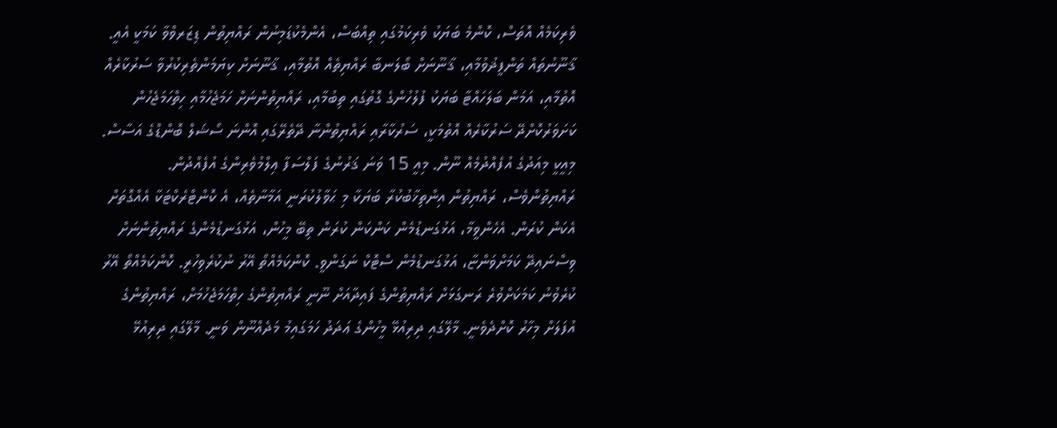ވެރިކަމެއް އޮތަސް، ކޮންމެ ބަޔަކު ވެރިކަމުގައި ތިއްބަސް، އެންމެކުޑަމިނުން ރައްޔިތުން ޑިޒަރވްވާ ކަމަކީ އެއީ.
ޤާނޫނުތައް ތަންފީޛުވުމާއި، ޤާނޫނަށް ބޯލަނބާ ރައްޔިތެއް އޮތުމާއި، ޤާނޫނަށް ކިޔަމަންތެރިކުރުވާ ސަރުކާރެއް އޮތުމާއި، އަމަން ބަލަހައްޓާ ބަޔަކު ފުލުހުންގެ ގޮތުގައި ތިބުމާއި، ރައްޔިތުންނަށް ހަމަޖެހުމާއި ހިތްހަމަޖެހުން ކަށަވަރުކޮށްދޭ ސަރުކާރެއް އޮތުމަކީ، ސަރުކާރާއި ރައްޔިތުންނާ ދޭތެރޭގައި އޮންނަ ސޯޝަލް ބޮންޑްގެ އަސާސް. މިއީކީ މިއަދުގެ އުފެއްދުމެއް ނޫން. މިއީ 15 ވަނަ ޤަރުނުގެ ފަލްސަފާ ޢިލްމުވެރިންގެ އުފެއްދުން. ރައްޔިތުންވެސް، ރައްޔިތުން އިންތިޚާބުކުރާ ބަޔަކާ މި ޙަވާލުކުރަނީ އަމާނާތެއް، އެ ކޮންޓްރެކްޓަކާ އެއްގޮތަށް އެކަން ކުރަން. އެހެންވީމާ، އަޅުގަނޑުމެން ކަންކަން ކުރަން ތިބޭ މީހުން، އަޅުގަނޑުމެންގެ ރައްޔިތުންނަށް ވިސްނައިދޭ ކަމަށްވަންޏާ، އަޅުގަނޑުމެން ސްޓޮކް ނަގަންވީ. ކޮންކަމެއްތޯ އޭރު ނުކުރެވިހުރީ. ކޮންކަމެއްތޯ އޭރު ކުރެވުނު ކަމަކަށްވުރެ ރަނގަޅަށް ރައްޔިތުންގެ ފައިދާއަށް ނޫނީ ރައްޔިތުންގެ ހިތްހަމަޖެހުމަށް، ރައްޔިތުންގެ އުފަލަށް މިހާރު ކޮށްދެވެނީ. މާލޭގައި ދިރިއުޅޭ މީހުންގެ ޢަދަދު ހަމަގައިމު މަދެއްނޫން ވަނީ. މާލޭގައި ދިރިއުޅޭ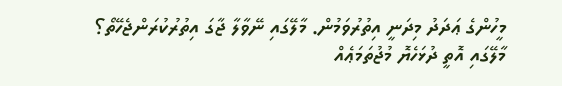މީހުންގެ ޢަދަދު މިދަނީ އިތުރުވަމުން. މާލޭގައި ނޭވާލާ ޖާގަ އިތުރުކުރަންޖެހޭތޯ؟ މާލޭގައި އޮތީ ދުޅަހެޔޮ މުޖުތަމަޢެއް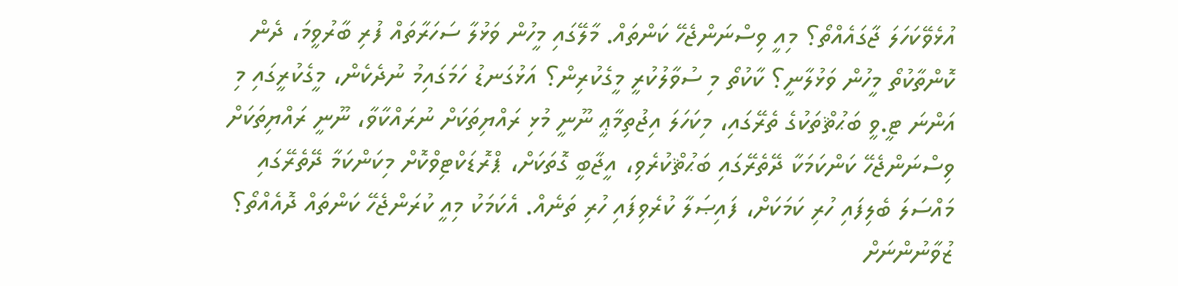އުޅެވޭކަހަލަ ޖާގައެއްތޯ؟ މިއީ ވިސްނަންޖެހޭ ކަންތައް. މާލޭގައި މީހުން ވަޅުލާ ސަހަރާތައް ފުރި ބާރުވީމަ، ދެން ކޮންތާކުތޯ މީހުން ވަޅުލާނީ؟ ކާކުތޯ މި ސުވާލުކުރީ މީގެކުރިން؟ އަޅުގަނޑު ހަމަގައިމު ނުދެކެން، މީގެކުރީގައި މި އަންނަ ޓީ.ވީ ބަޙުޘްތަކުގެ ތެރޭގައި، މިކަހަލަ އިޖުތިމާޢީ ނޫނީ މުޅި ރައްޔިތަކަށް ނުރައްކާވާ، ނޫނީ ރައްޔިތަކަށް ވިސްނަންޖެހޭ ކަންކަމަކާ ދޭތެރޭގައި ބަޙުޘްކުރެވި، އީޖާބީ ގޮތަކަށް، ޕްރޮޑަކްޓިވްކޮށް މިކަންކަމާ ދޭތެރޭގައި މައްސަލަ ބެލިފައި ހުރި ކަމަކަށް، ފައިޞަލާ ކުރެވިފައި ހުރި ތަނެއް. އެކަމަކު މިއީ ކުރަންޖެހޭ ކަންތައް ދޮއެއްތޯ؟ ޒުވާނުންނަށް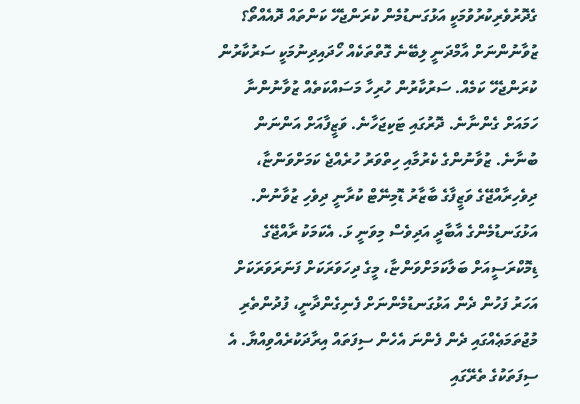ގެދޮރުވެރިކުރުވުމަކީ އަޅުގަނޑުމެން ކުރަންޖެހޭ ކަންތައް ދޮއެއްތޯ؟
ޒުވާނުންނަށް އާމްދަނީ ލިބޭނެ ގޮތްތަކެއް ހޯދައިދިނުމަކީ ސަރުކާރުން ކުރަންޖެހޭ ކަމެއް. ސަރުކާރުން ހުރިހާ މަސައްކަތެއް ޒުވާނުންނާ ހަމައަށް ގެންނާނެ. ދޮރުގައި ޓަކިޖަހާނެ. ވަޒީފާއަށް އަންނަން ބުނާނެ. ޒުވާނުންގެ ކެރުމާއި ހިތްވަރު ހުރެއްޖެ ކަމަށްވަންޏާ، ދިވެހިރާއްޖޭގެ ވަޒީފާގެ ބާޒާރު ޑޮމިނޭޓް ކުރާނީ ދިވެހި ޒުވާނުން. އަޅުގަނޑުމެންގެ އާބާދީ އަދިވެސް މިވަނީ ޅަ. އެކަމަކު ރާއްޖޭގެ ޑިމޮކްރަސީއަށް ބަލާކަމަށްވަންޏާ، މީގެ ދިހަވަރަކަށް ފަނަރަވަރަކަށް އަހަރު ފަހުން ދެން އަޅުގަނޑުމެންނަށް ފެނިގެންދާނީ، ފުދުންތެރި މުޖުތަމަޢެއްގައި ދެން ފެންނަ އެހެން ސިފަތައް އިރާދަކުރެއްވިއްޔާ. އެ ސިފަތަކުގެ ތެރޭގައި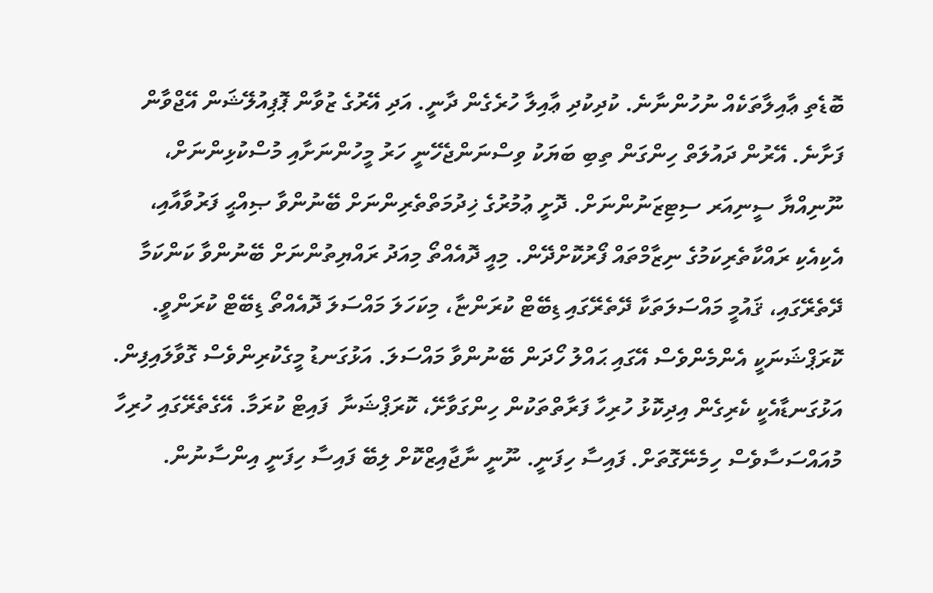ބޮޑެތި ޢާއިލާތަކެއް ނުހުންނާނެ. ކުދިކުދި ޢާއިލާ ހުރެގެން ދާނީ. އަދި އޭރުގެ ޒުވާން ޕޮޕިއުލޭޝަން އޭޖްވާން ފަށާނެ. އޭރުން ދައުލަތް ހިންގަން ތިބި ބަޔަކު ވިސްނަންޖެހޭނީ ހަރު މީހުންނަށާއި މުސްކުޅިންނަށް، ނޫނިއްޔާ ސީނިއަރ ސިޓިޒަނުންނަށް. ދޮށީ ޢުމުރުގެ ޚިދުމަތްތެރިންނަށް ބޭނުންވާ ޞިއްޙީ ފަރުވާއާއި، އެކިއެކި ރައްކާތެރިކަމުގެ ނިޒާމްތައް ފޯރުކޮށްދޭން. މިއީ ދޮއެއްތޯ މިއަދު ރައްޔިތުންނަށް ބޭނުންވާ ކަންކަމާ ދޭތެރޭގައި، ޤައުމީ މައްސަލަތަކާ ދޭތެރޭގައި ޑިބޭޓް ކުރަންޏާ، މިކަހަލަ މައްސަލަ ދޮއެއްތޯ ޑިބޭޓް ކުރަންވީ.
ކޮރަޕްޝަނަކީ އެންމެންވެސް އޭގައި ޙައްލު ހޯދަން ބޭނުންވާ މައްސަލަ. އަޅުގަނޑު މީގެކުރިންވެސް ގޮވާލައިފިން. އަޅުގަނޑާއެކީ ކެރިގެން އިދިކޮޅު ހުރިހާ ފަރާތްތަކުން ހިންގަވާށޭ، ކޮރަޕްޝަނާ  ފައިޓް ކުރަމާ. އޭގެތެރޭގައި ހުރިހާ މުއައްސަސާވެސް ހިމެނޭގޮތަށް. ފައިސާ ހިފަނީ. ނޫނީ ނާޖާއިޒްކޮށް ލިބޭ ފައިސާ ހިފަނީ އިންސާނުން.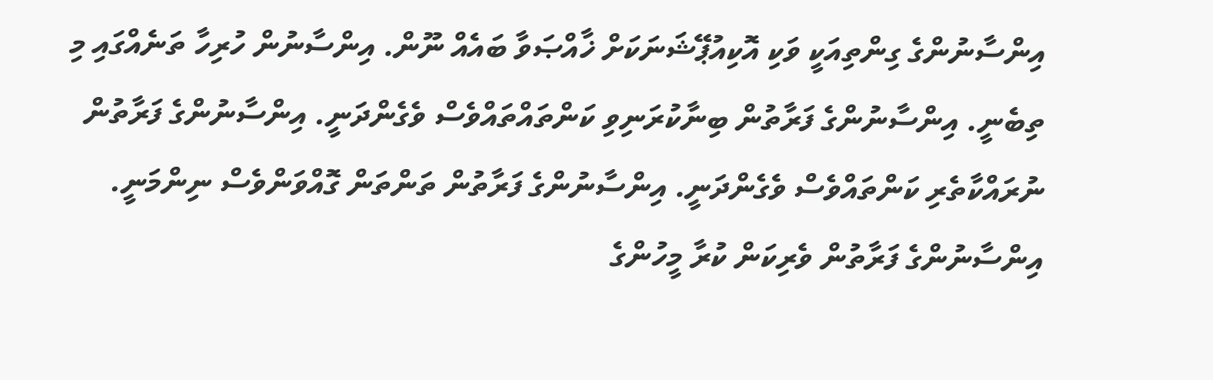އިންސާނުންގެ ގިންތިއަކީ ވަކި އޮކިއުޕޭޝަނަކަށް ޚާއްޞަވާ ބައެއް ނޫން. އިންސާނުން ހުރިހާ ތަނެއްގައި މި ތިބެނީ. އިންސާނުންގެ ފަރާތުން ބިނާކުރަނިވި ކަންތައްތައްވެސް ވެގެންދަނީ. އިންސާނުންގެ ފަރާތުން ނުރައްކާތެރި ކަންތައްވެސް ވެގެންދަނީ. އިންސާނުންގެ ފަރާތުން ތަންތަން ގޮއްވަންވެސް ނިންމަނީ. އިންސާނުންގެ ފަރާތުން ވެރިކަން ކުރާ މީހުންގެ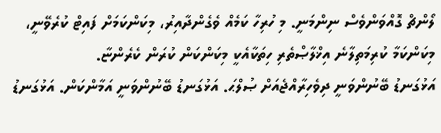ލޯންޗް ގޮއްވަންވެސް ނިންމަނީ. މި ހުރިހާ ކަމެއް ވެގެންދާއިރު، މިކަންކަމަށް ފައިޓް ކުރެވޭނީ، މިކަންކަމާ ކުރިމަތިލާނެ އިޚްލާޞްތެރި ހިތަކާއެކީ މިކަންކަން ކުރަން ކެރެންޏާ.
އަޅުގަނޑު ބޭނުންވަނީ ދިވެހިރާއްޖެއަށް ޞުލްޙަ. އަޅުގަނޑު ބޭނުންވަނީ އަމާންކަން. އަޅުގަނޑު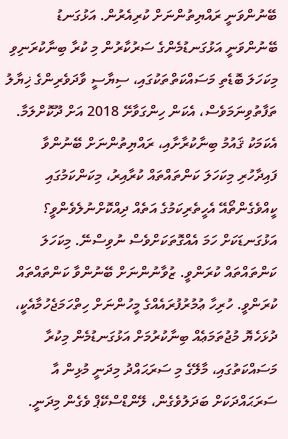ބޭނުންވަނީ ރައްޔިތުންނަށް ކުރިއެރުން. އަޅުގަނޑު ބޭނުންވަނީ އަޅުގަނޑުމެންގެ ސަރުކާރުން މި ކުރާ ބިނާކުރަނިވި މިކަހަލަ ބޮޑެތި މަސައްކަތްތަކުގައި، ސިޔާސީ ވާދަވެރިންގެ ޚިޔާލު ތަފާތުވިނަމަވެސް، އެކަން ހިންގަވާށޭ 2018 އަށް ދޫކޮށްލަމާ. އެކަމަކު ޤައުމު ބިނާކުރާށާއި، ރައްޔިތުންނަށް ބޭނުންވާ ފައިދާހުރި މިކަހަލަ ކަންތައްތައް ކުރާއިރު، މިކަންކަމުގައި ކީއްވެގެންތޯއޭ އެހީތެރިކަމުގެ އަތެއް ދިއްކޮށްނުލެވެންވީ؟ އަޅުގަނޑަކަށް ހަމަ އެއްގޮތަކަށްވެސް ނުވިސްނޭ. މިކަހަލަ ކަންތައްތައް ކުރަންވީ. ޒުވާނުންނަށް ބޭނުންވާ ކަންތައްތައް ކުރަންވީ. ހުރިހާ ޢުމުރުފުރައެއްގެ މީހުންނަށް ހިތްހަމަޖެހުމާއެކީ، ދުޅަހެޔޮ މުޖުތަމަޢެއް ބިނާކުރުމަށް އަޅުގަނޑުމެން މިކުރާ މަސައްކަތުގައި، މާލޭގެ މި ސަރަޙައްދު މިދަނީ މުޅިން އާ ސަރަޙައްދަކަށް ބަދަލުވެގެން، ލޭންޑްސްކޭޕް ވެގެން މިދަނީ.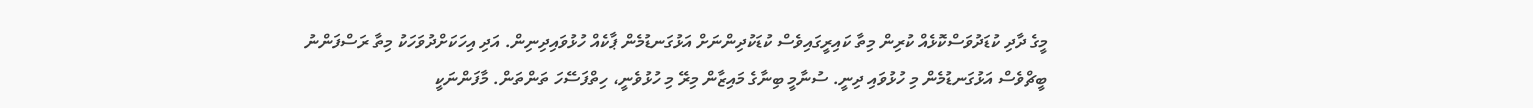މީގެ ދާދި ކުޑަދުވަސްކޮޅެއް ކުރިން މިތާ ކައިރީގައިވެސް ކުޑަކުދިންނަށް އަޅުގަނޑުމެން ޕާކެއް ހުޅުވައިދިނިން. އަދި އިހަކަށްދުވަހަކު މިތާ ރަސްފަންނު ބީޗްވެސް އަޅުގަނޑުމެން މި ހުޅުވައި ދިނީ. ސުނާމީ ބިނާގެ މައިޒާން މިރޭ މި ހުޅުވެނީ، ހިތްފަސޭހަ ތަންތަން. މާފަންނަކީ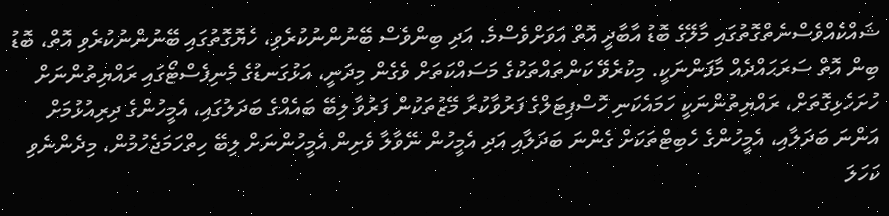ޝައްކެއްވެސްނެތްގޮތުގައި މާލޭގެ ބޮޑު އާބާދީ އޮތް އަވަށްވެސްމެ. އަދި ބިންވެސް ބޭނުންނުކުރެވި، ހެޔޮގޮތުގައި ބޭނުންނުކުރެވި އޮތް، ބޮޑު ބިން އޮތް ސަރަޙައްދެއް މާފަންނަކީ. މިކުރެވޭ ކަންތައްތަކުގެ މަސައްކަތަށް ވެގެން މިދަނީ، އަޅުގަނޑުގެ މެނިފެސްޓޯގައި ރައްޔިތުންނަށް ހުށަހެޅިގޮތަށް، ރައްޔިތުންނަކީ ހަމައެކަނި ހޮސްޕިޓަލްގެ ފަރުވާކުރާ މޭޒުތަކުން ފަރުވާ ލިބޭ ބައެއްގެ ބަދަލުގައި، އެމީހުންގެ ދިރިއުޅުމަށް އަންނަ ބަދަލާއި، އެމީހުންގެ ހެބިޓްތަކަށް ގެންނަ ބަދަލާއި އަދި އެމީހުން ނޭވާލާ ވެށިން އެމީހުންނަށް ލިބޭ ހިތްހަމަޖެހުމުން، މިދެންނެވި ކަހަލަ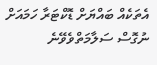އެތަކެއް ބައްޔަށް ޑޮކްޓަރާ ހަމައަށް ނުގޮސް ސަލާމަތްވެވޭނެ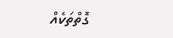ގޮތްތަކެއް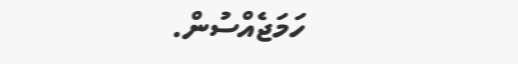ހަމަޖެއްސުން.